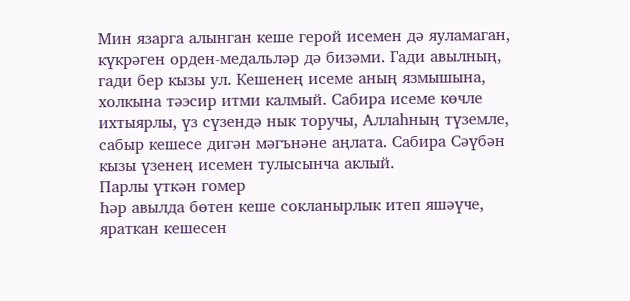Мин язарга алынган кеше герой исемен дә яуламаган, күкрәген орден-медальләр дә бизәми. Гади авылның, гади бер кызы ул. Кешенең исеме аның язмышына, холкына тәэсир итми калмый. Сабира исеме көчле ихтыярлы, үз сүзендә нык торучы, Аллаһның түземле, сабыр кешесе дигән мәгънәне аңлата. Сабира Сәүбән кызы үзенең исемен тулысынча аклый.
Парлы үткән гомер
Һәр авылда бөтен кеше сокланырлык итеп яшәүче, яраткан кешесен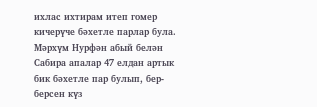ихлас ихтирам итеп гомер кичерүче бәхетле парлар була. Мәрхүм Нурфән абый белән Сабира апалар 47 елдан артык бик бәхетле пар булып, бер-берсен күз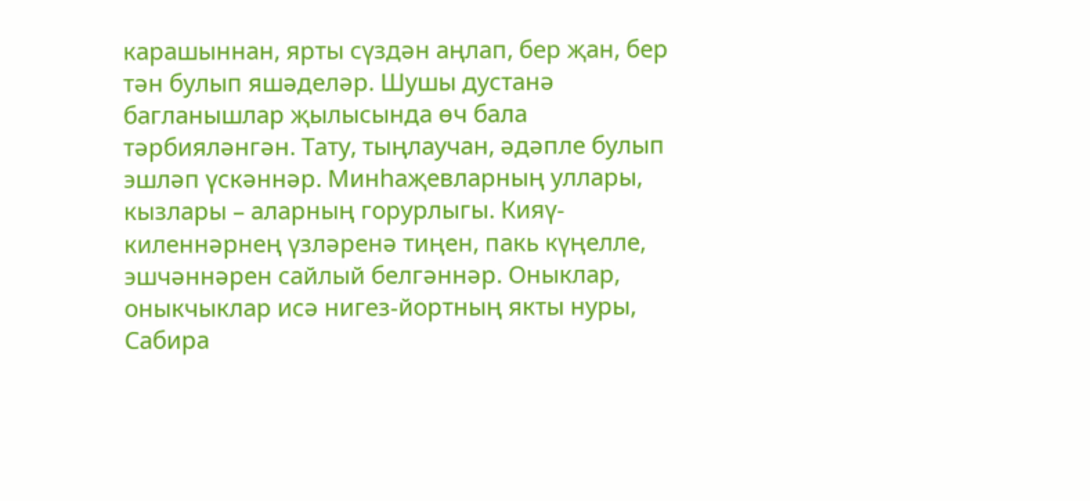карашыннан, ярты сүздән аңлап, бер җан, бер тән булып яшәделәр. Шушы дустанә багланышлар җылысында өч бала тәрбияләнгән. Тату, тыңлаучан, әдәпле булып эшләп үскәннәр. Минһаҗевларның уллары, кызлары – аларның горурлыгы. Кияү-киленнәрнең үзләренә тиңен, пакь күңелле, эшчәннәрен сайлый белгәннәр. Оныклар, оныкчыклар исә нигез-йортның якты нуры, Сабира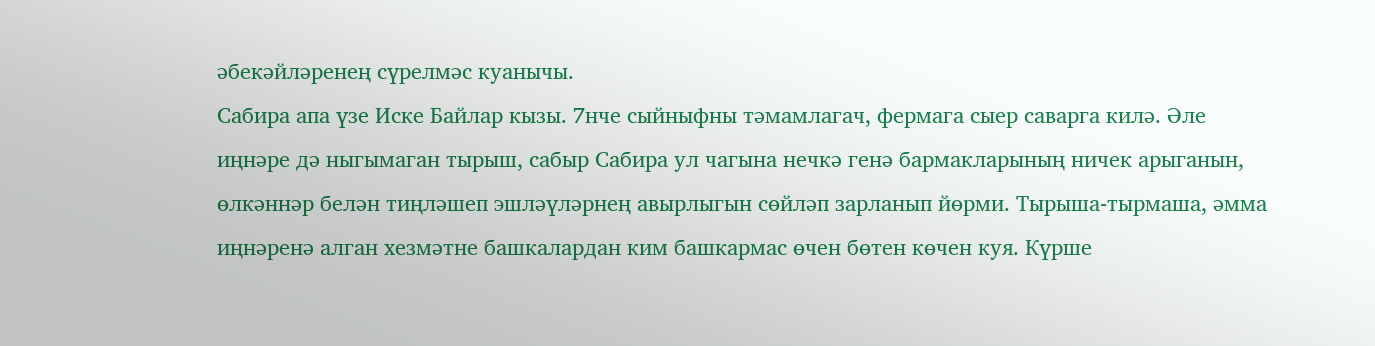әбекәйләренең сүрелмәс куанычы.
Сабира апа үзе Иске Байлар кызы. 7нче сыйныфны тәмамлагач, фермага сыер саварга килә. Әле иңнәре дә ныгымаган тырыш, сабыр Сабира ул чагына нечкә генә бармакларының ничек арыганын, өлкәннәр белән тиңләшеп эшләүләрнең авырлыгын сөйләп зарланып йөрми. Тырыша-тырмаша, әмма иңнәренә алган хезмәтне башкалардан ким башкармас өчен бөтен көчен куя. Күрше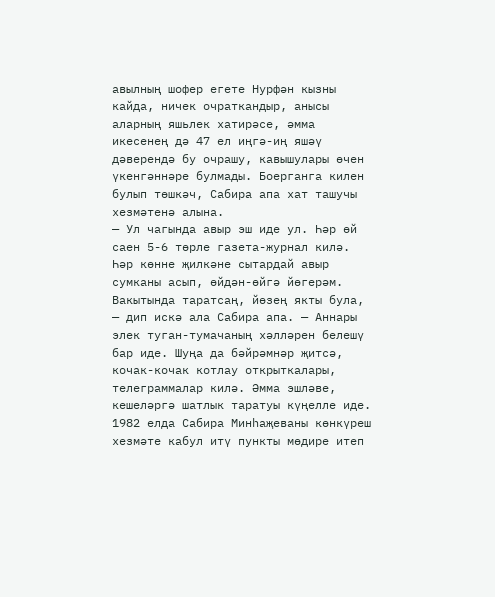авылның шофер егете Нурфән кызны кайда, ничек очраткандыр, анысы аларның яшьлек хатирәсе, әмма икесенең дә 47 ел иңгә-иң яшәү дәверендә бу очрашу, кавышулары өчен үкенгәннәре булмады. Боерганга килен булып төшкәч, Сабира апа хат ташучы хезмәтенә алына.
— Ул чагында авыр эш иде ул. Һәр өй саен 5-6 төрле газета-журнал килә. Һәр көнне җилкәне сытардай авыр сумканы асып, өйдән-өйгә йөгерәм. Вакытында таратсаң, йөзең якты була, — дип искә ала Сабира апа. — Аннары элек туган-тумачаның хәлләрен белешү бар иде. Шуңа да бәйрәмнәр җитсә, кочак-кочак котлау открыткалары, телеграммалар килә. Әмма эшләве, кешеләргә шатлык таратуы күңелле иде.
1982 елда Сабира Минһаҗеваны көнкүреш хезмәте кабул итү пункты мөдире итеп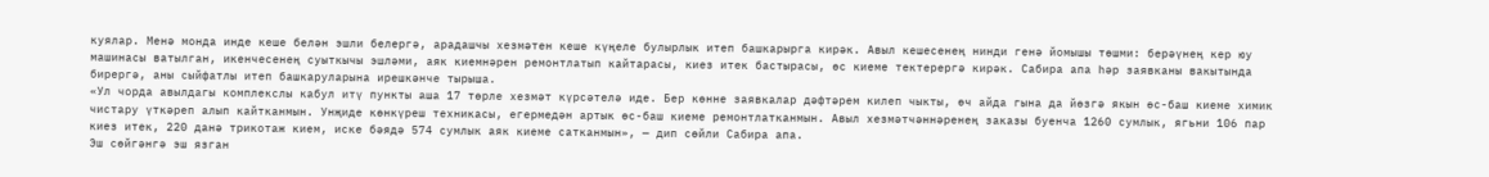куялар. Менә монда инде кеше белән эшли белергә, арадашчы хезмәтен кеше күңеле булырлык итеп башкарырга кирәк. Авыл кешесенең нинди генә йомышы төшми: берәүнең кер юу машинасы ватылган, икенчесенең суыткычы эшләми, аяк киемнәрен ремонтлатып кайтарасы, киез итек бастырасы, өс киеме тектерергә кирәк. Сабира апа һәр заявканы вакытында бирергә, аны сыйфатлы итеп башкаруларына ирешкәнче тырыша.
«Ул чорда авылдагы комплекслы кабул итү пункты аша 17 төрле хезмәт күрсәтелә иде. Бер көнне заявкалар дәфтәрем килеп чыкты, өч айда гына да йөзгә якын өс-баш киеме химик чистару үткәреп алып кайтканмын. Унҗиде көнкүреш техникасы, егермедән артык өс-баш киеме ремонтлатканмын. Авыл хезмәтчәннәренең заказы буенча 1260 сумлык, ягьни 106 пар киез итек, 220 данә трикотаж кием, иске бәядә 574 сумлык аяк киеме сатканмын», — дип сөйли Сабира апа.
Эш сөйгәнгә эш язган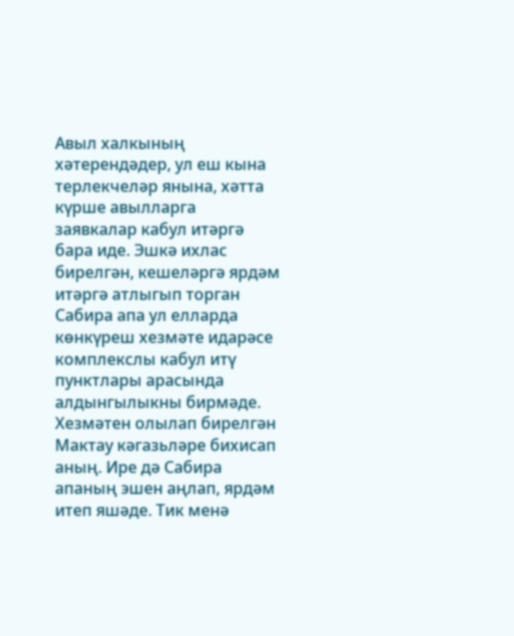Авыл халкының хәтерендәдер, ул еш кына терлекчеләр янына, хәтта күрше авылларга заявкалар кабул итәргә бара иде. Эшкә ихлас бирелгән, кешеләргә ярдәм итәргә атлыгып торган Сабира апа ул елларда көнкүреш хезмәте идарәсе комплекслы кабул итү пунктлары арасында алдынгылыкны бирмәде.
Хезмәтен олылап бирелгән Мактау кәгазьләре бихисап аның. Ире дә Сабира апаның эшен аңлап, ярдәм итеп яшәде. Тик менә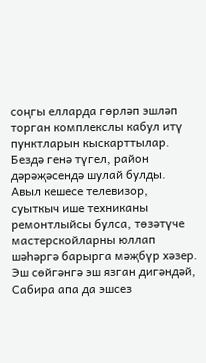соңгы елларда гөрләп эшләп торган комплекслы кабул итү пунктларын кыскарттылар. Бездә генә түгел, район дәрәҗәсендә шулай булды. Авыл кешесе телевизор, суыткыч ише техниканы ремонтлыйсы булса, төзәтүче мастерскойларны юллап шәһәргә барырга мәҗбүр хәзер. Эш сөйгәнгә эш язган дигәндәй, Сабира апа да эшсез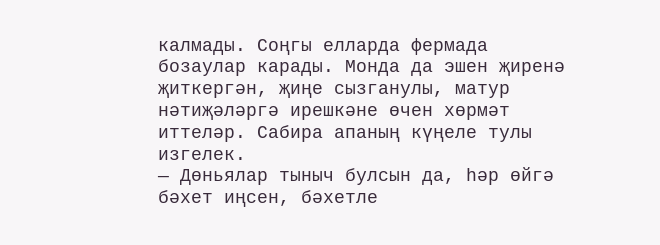калмады. Соңгы елларда фермада бозаулар карады. Монда да эшен җиренә җиткергән, җиңе сызганулы, матур нәтиҗәләргә ирешкәне өчен хөрмәт иттеләр. Сабира апаның күңеле тулы изгелек.
— Дөньялар тыныч булсын да, һәр өйгә бәхет иңсен, бәхетле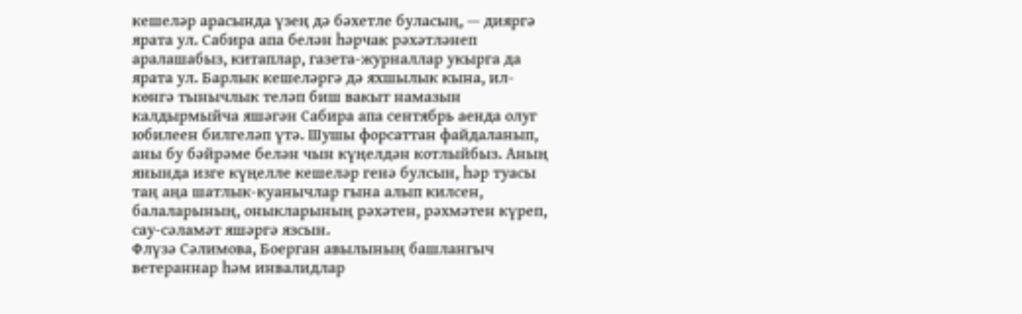кешеләр арасында үзең дә бәхетле буласың, — дияргә ярата ул. Сабира апа белән һәрчак рәхәтләнеп аралашабыз, китаплар, газета-журналлар укырга да ярата ул. Барлык кешеләргә дә яхшылык кына, ил- көнгә тынычлык теләп биш вакыт намазын калдырмыйча яшәгән Сабира апа сентябрь аенда олуг юбилеен билгеләп үтә. Шушы форсаттан файдаланып, аны бу бәйрәме белән чын күңелдән котлыйбыз. Аның янында изге күңелле кешеләр генә булсын, һәр туасы таң аңа шатлык-куанычлар гына алып килсен, балаларының, оныкларының рәхәтен, рәхмәтен күреп, сау-сәламәт яшәргә язсын.
Флүзә Сәлимова, Боерган авылының башлангыч ветераннар һәм инвалидлар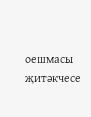оешмасы җитәкчесе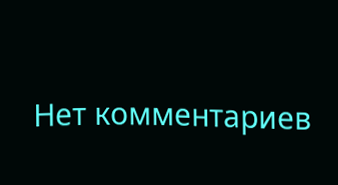Нет комментариев